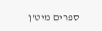ספרים מיט'ן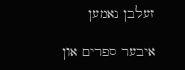זעלבן נאמען

איבער ספרים און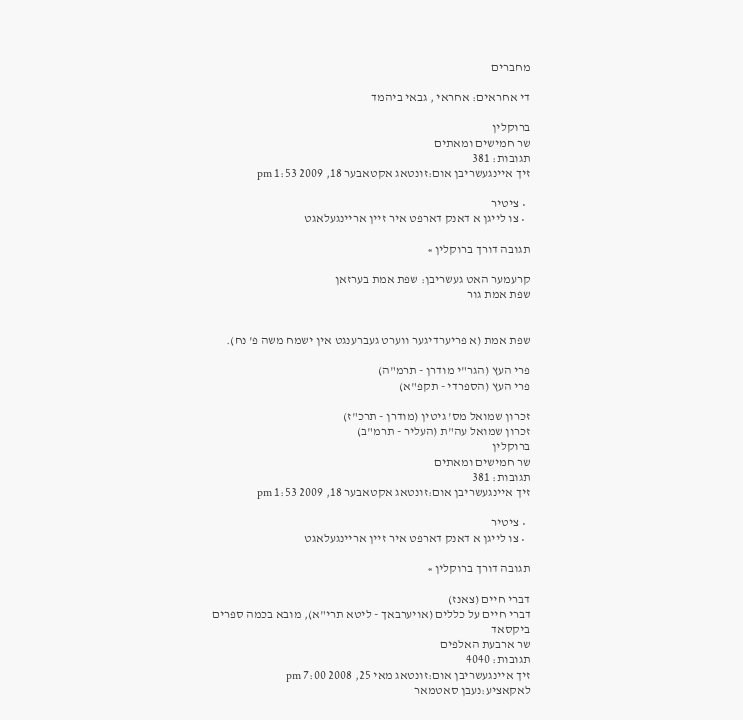מחברים

די אחראים: אחראי , גבאי ביהמד

ברוקלין
שר חמישים ומאתים
תגובות: 381
זיך איינגעשריבן אום:זונטאג אקטאבער 18, 2009 1:53 pm

  • ציטיר
  • צו לייגן א דאנק דארפט איר זיין אריינגעלאגט

תגובה דורך ברוקלין »

קרעמער האט געשריבן: שפת אמת בערזאן
שפת אמת גור


שפת אמת (א פריערדיגער ווערט געברענגט אין ישמח משה פ' נח).

פרי העץ (הגר"י מודרן - תרמ"ה)
פרי העץ (הספרדי - תקפ"א)

זכרון שמואל מס' גיטין (מודרן - תרכ"ז)
זכרון שמואל עה"ת (העליר - תרמ"ב)
ברוקלין
שר חמישים ומאתים
תגובות: 381
זיך איינגעשריבן אום:זונטאג אקטאבער 18, 2009 1:53 pm

  • ציטיר
  • צו לייגן א דאנק דארפט איר זיין אריינגעלאגט

תגובה דורך ברוקלין »

דברי חיים (צאנז)
דברי חיים על כללים (אויערבאך - ליטא תרי"א), מובא בכמה ספרים
ביקסאד
שר ארבעת האלפים
תגובות: 4040
זיך איינגעשריבן אום:זונטאג מאי 25, 2008 7:00 pm
לאקאציע:נעבן סאטמאר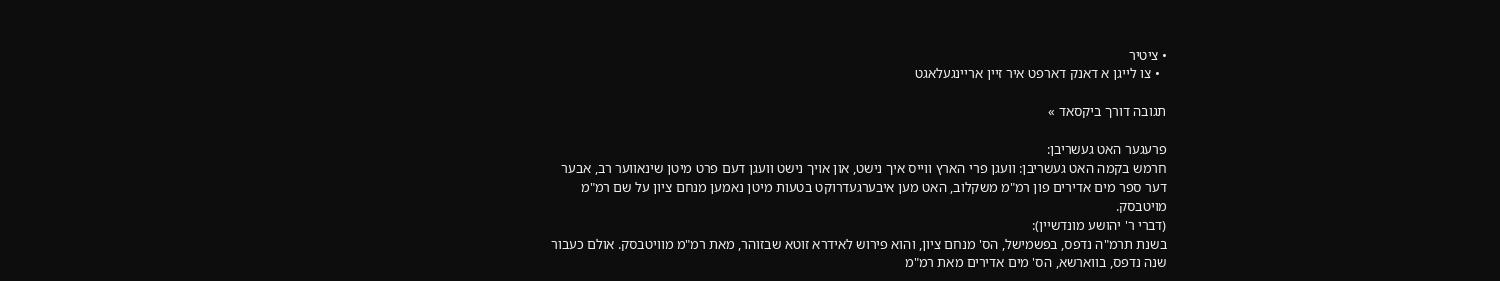• ציטיר
  • צו לייגן א דאנק דארפט איר זיין אריינגעלאגט

תגובה דורך ביקסאד »

פרעגער האט געשריבן:
חרמש בקמה האט געשריבן: וועגן פרי הארץ ווייס איך נישט, און אויך נישט וועגן דעם פרט מיטן שינאווער רב, אבער דער ספר מים אדירים פון רמ"מ משקלוב, האט מען איבערגעדרוקט בטעות מיטן נאמען מנחם ציון על שם רמ"מ מויטבסק.
(דברי ר' יהושע מונדשיין):
בשנת תרמ"ה נדפס, בפשמישל, הס' מנחם ציון, והוא פירוש לאידרא זוטא שבזוהר, מאת רמ"מ מוויטבסק. אולם כעבור שנה נדפס, בווארשא, הס' מים אדירים מאת רמ"מ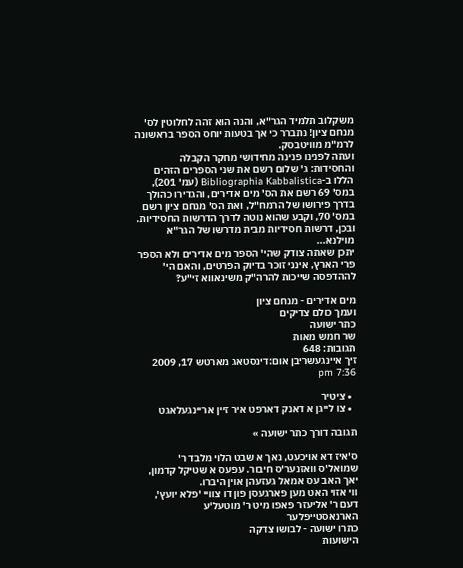משקלוב תלמיד הגר"א, והנה הוא זהה לחלוטין לס' מנחם ציון! נתברר כי אך בטעות יוחס הספר בראשונה לרמ"מ מוויטבסק.
ועתה לפנינו פנינה מחידושי מחקר הקבלה והחסידות: ג' שלום רשם את שני הספרים הזהים הללו ב-Bibliographia Kabbalistica (עמ' 201), במס' 69 רשם את הס' מים אדירים, והגדירו כהולך בדרך פירושו של הרמח"ל, ואת הס' מנחם ציון רשם במס' 70, וקבע שהוא נוטה לדרך הדרשות החסידיות. ובכן, דרשות חסידיות מבית מדרשו של הגר"א מוילנא...
יתכן שאתה צודק שהי' הספר מים אדירים ולא הספר פרי הארץ, אינני זוכר בדיוק הפרטים, והאם הי' לההדפסה שייכות להרה"ק משינאווא זי"ע?

מים אדירים - מנחם ציון
ועמך כולם צדיקים
כתר ישועה
שר חמש מאות
תגובות: 648
זיך איינגעשריבן אום:דינסטאג מארטש 17, 2009 7:36 pm

  • ציטיר
  • צו לייגן א דאנק דארפט איר זיין אריינגעלאגט

תגובה דורך כתר ישועה »

ס'איז דא אויכעט, נאך א שבט הלוי מלבד ר' שמואל'ס וואזנער'ס חיבור. עפעס א שטיקל קדמון, יאך האב עס אמאל געזעהן אוין היברו.
ווי אזוי האט מען פארגעסן פון דו צוויי 'פלא יועץ', דעם ר' אליעזר פאפו מיט ר' מוטעל'ע הארנאסטייפלער
כתרו ישועה - לבושו צדקה
הישועות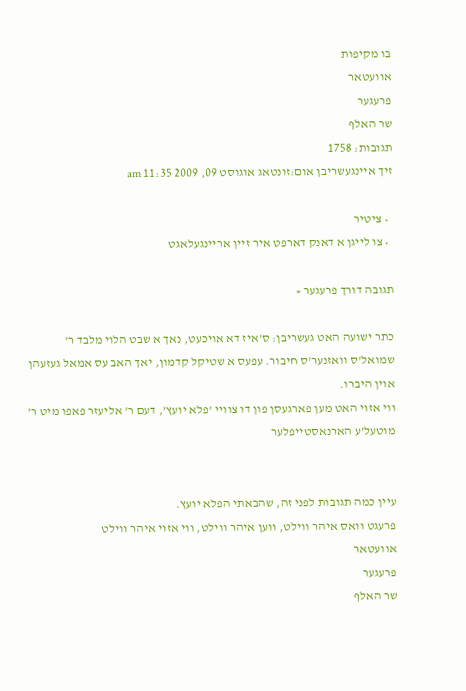בו מקיפות
אוועטאר
פרעגער
שר האלף
תגובות: 1758
זיך איינגעשריבן אום:זונטאג אוגוסט 09, 2009 11:35 am

  • ציטיר
  • צו לייגן א דאנק דארפט איר זיין אריינגעלאגט

תגובה דורך פרעגער »

כתר ישועה האט געשריבן: ס'איז דא אויכעט, נאך א שבט הלוי מלבד ר' שמואל'ס וואזנער'ס חיבור. עפעס א שטיקל קדמון, יאך האב עס אמאל געזעהן אוין היברו.
ווי אזוי האט מען פארגעסן פון דו צוויי 'פלא יועץ', דעם ר' אליעזר פאפו מיט ר' מוטעל'ע הארנאסטייפלער


עיין כמה תגובות לפני זה, שהבאתי הפלא יועץ.
פרעגט וואס איהר ווילט, ווען איהר ווילט, ווי אזוי איהר ווילט
אוועטאר
פרעגער
שר האלף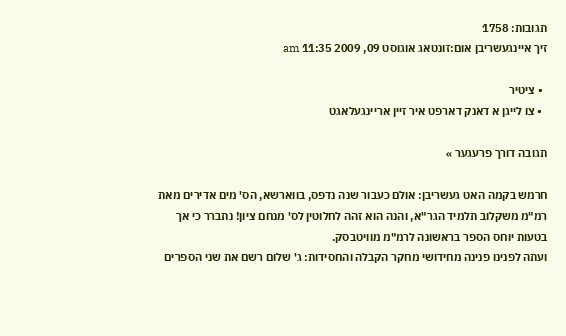תגובות: 1758
זיך איינגעשריבן אום:זונטאג אוגוסט 09, 2009 11:35 am

  • ציטיר
  • צו לייגן א דאנק דארפט איר זיין אריינגעלאגט

תגובה דורך פרעגער »

חרמש בקמה האט געשריבן: אולם כעבור שנה נדפס, בווארשא, הס' מים אדירים מאת רמ"מ משקלוב תלמיד הגר"א, והנה הוא זהה לחלוטין לס' מנחם ציון! נתברר כי אך בטעות יוחס הספר בראשונה לרמ"מ מוויטבסק.
ועתה לפנינו פנינה מחידושי מחקר הקבלה והחסידות: ג' שלום רשם את שני הספרים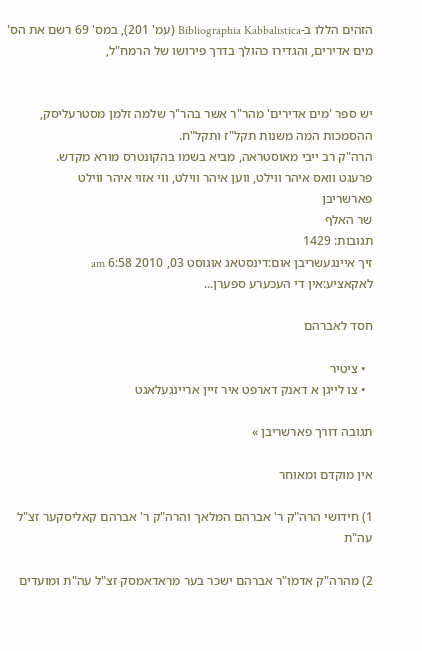הזהים הללו ב-Bibliographia Kabbalistica (עמ' 201), במס' 69 רשם את הס' מים אדירים, והגדירו כהולך בדרך פירושו של הרמח"ל,


יש ספר 'מים אדירים' מהר"ר אשר בהר"ר שלמה זלמן מסטרעליסק, ההסמכות המה משנות תקל"ז ותקל"ח.
הרה"ק רב ייבי מאוסטראה, מביא בשמו בהקונטרס מורא מקדש.
פרעגט וואס איהר ווילט, ווען איהר ווילט, ווי אזוי איהר ווילט
פארשריבן
שר האלף
תגובות: 1429
זיך איינגעשריבן אום:דינסטאג אוגוסט 03, 2010 6:58 am
לאקאציע:אין די העכערע ספערן...

חסד לאברהם

  • ציטיר
  • צו לייגן א דאנק דארפט איר זיין אריינגעלאגט

תגובה דורך פארשריבן »

אין מוקדם ומאוחר

1) חידושי הרה"ק ר' אברהם המלאך והרה"ק ר' אברהם קאליסקער זצ"ל עה"ת

2) מהרה"ק אדמו"ר אברהם ישכר בער מראדאמסק זצ"ל עה"ת ומועדים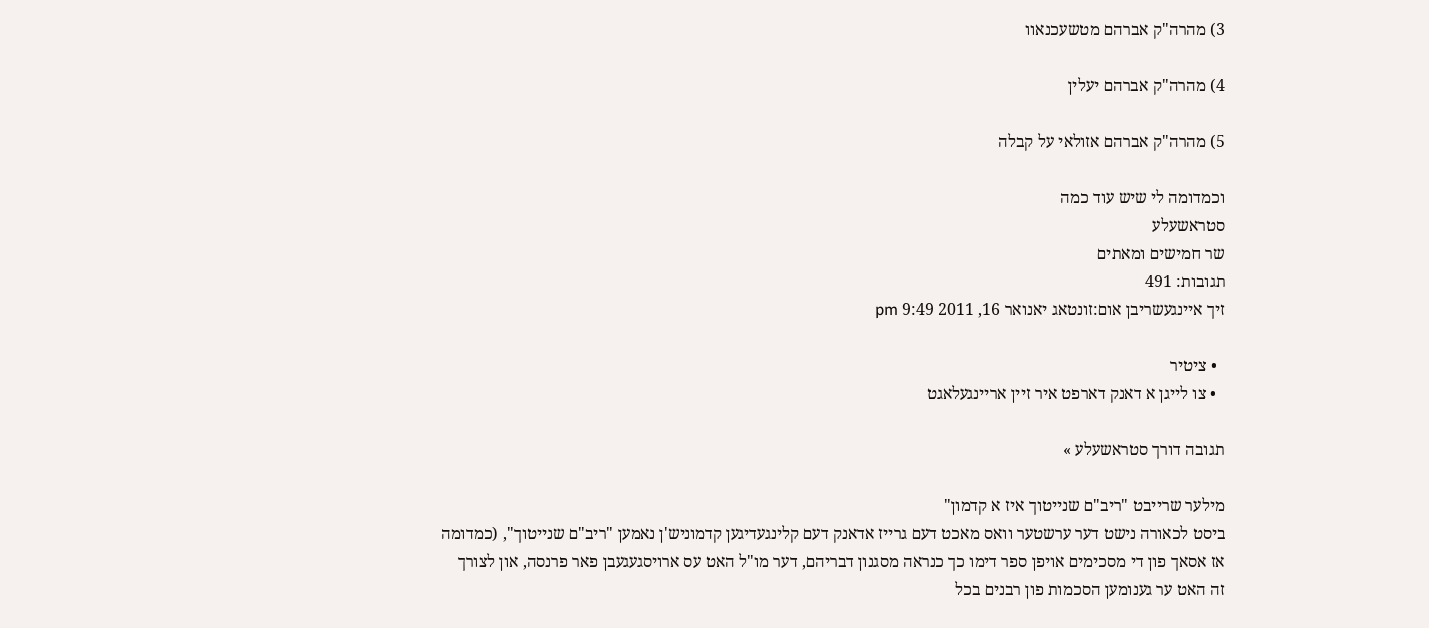3) מהרה"ק אברהם מטשעכנאוו

4) מהרה"ק אברהם יעלין

5) מהרה"ק אברהם אזולאי על קבלה

וכמדומה לי שיש עוד כמה
סטראשעלע
שר חמישים ומאתים
תגובות: 491
זיך איינגעשריבן אום:זונטאג יאנואר 16, 2011 9:49 pm

  • ציטיר
  • צו לייגן א דאנק דארפט איר זיין אריינגעלאגט

תגובה דורך סטראשעלע »

מילער שרייבט "ריב"ם שנייטוך איז א קדמון"
ביסט לכאורה נישט דער ערשטער וואס מאכט דעם גרייז אדאנק דעם קלינגעדיגען קדמוניש'ן נאמען "ריב"ם שנייטוך", (כמדומה אז אסאך פון די מסכימים אויפן ספר דימו כך כנראה מסגנון דבריהם, דער מו"ל האט עס ארויסגעגעבן פאר פרנסה, און לצורך זה האט ער גענומען הסכמות פון רבנים בכל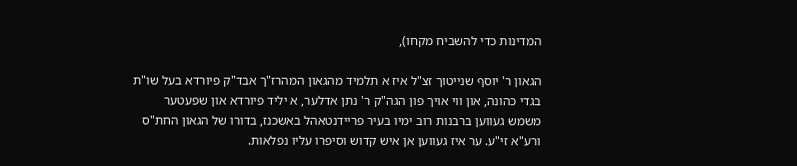המדינות כדי להשביח מקחו),

הגאון ר' יוסף שנייטוך זצ"ל איז א תלמיד מהגאון המהרז"ך אבד"ק פיורדא בעל שו"ת בגדי כהונה, און ווי אויך פון הגה"ק ר' נתן אדלער, א יליד פיורדא און שפעטער משמש געווען ברבנות רוב ימיו בעיר פריידנטאהל באשכנז, בדורו של הגאון החת"ס ורע"א זי"ע. ער איז געווען אן איש קדוש וסיפרו עליו נפלאות.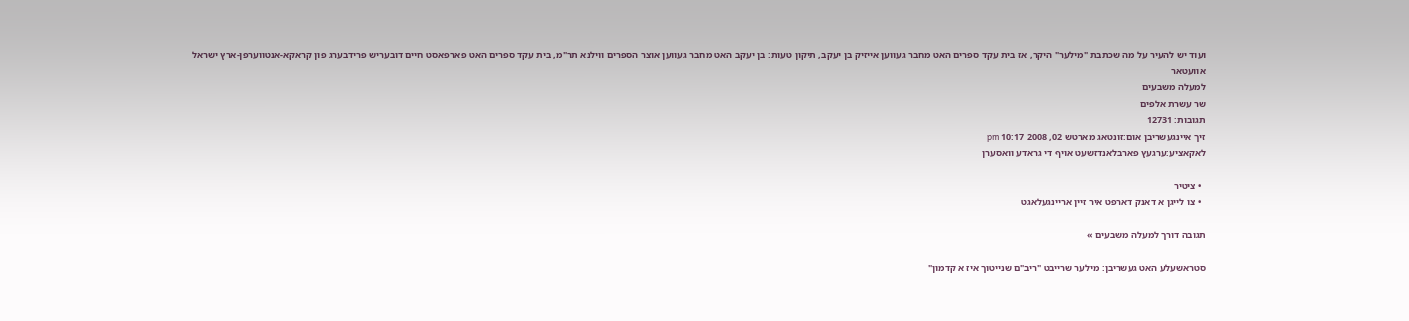ועוד יש להעיר על מה שכתבת "מילער" היקר, אז בית עקד ספרים האט מחבר געווען אייזיק בן יעקב, תיקון טעות: בן יעקב האט מחבר געווען אוצר הספרים ווילנא תר"מ, בית עקד ספרים האט פארפאסט חיים דובעריש פרידבערג פון קראקא-אנטווערפן-ארץ ישראל
אוועטאר
למעלה משבעים
שר עשרת אלפים
תגובות: 12731
זיך איינגעשריבן אום:זונטאג מארטש 02, 2008 10:17 pm
לאקאציע:ערגעץ פארבלאנדזשעט אויף די גראדע וואסערן

  • ציטיר
  • צו לייגן א דאנק דארפט איר זיין אריינגעלאגט

תגובה דורך למעלה משבעים »

סטראשעלע האט געשריבן: מילער שרייבט "ריב"ם שנייטוך איז א קדמון"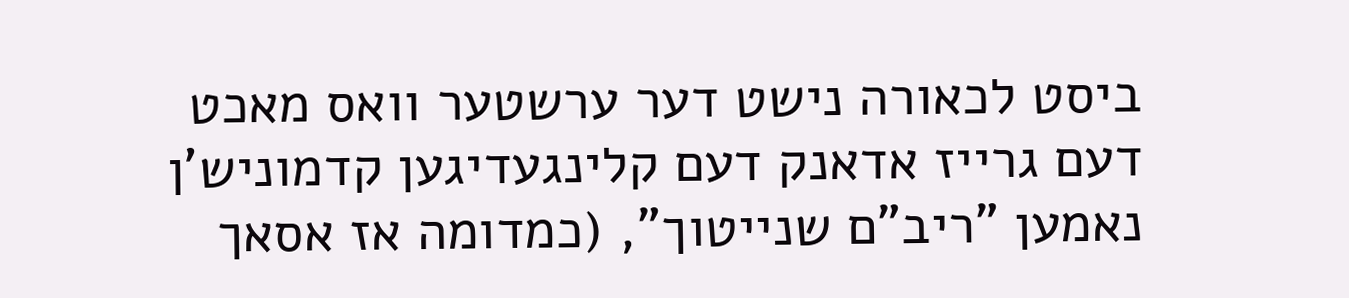ביסט לכאורה נישט דער ערשטער וואס מאכט דעם גרייז אדאנק דעם קלינגעדיגען קדמוניש'ן נאמען "ריב"ם שנייטוך", (כמדומה אז אסאך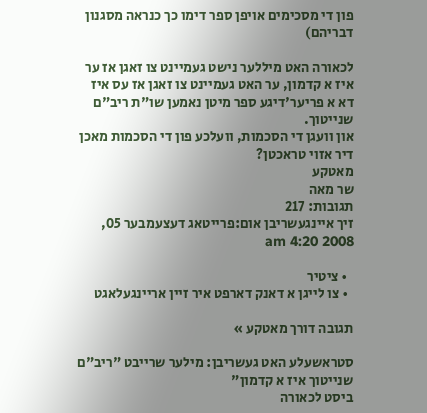פון די מסכימים אויפן ספר דימו כך כנראה מסגנון דבריהם)

לכאורה האט מיללער נישט געמיינט צו זאגן אז ער איז א קדמון, ער האט געמיינט צו זאגן אז עס איז דא א פריער'דיגע ספר מיטן נאמען שו"ת ריב"ם שנייטוך.
און וועגן די הסכמות, וועלכע פון די הסכמות מאכן דיר אזוי טראכטן?
מאטקע
שר מאה
תגובות: 217
זיך איינגעשריבן אום:פרייטאג דעצעמבער 05, 2008 4:20 am

  • ציטיר
  • צו לייגן א דאנק דארפט איר זיין אריינגעלאגט

תגובה דורך מאטקע »

סטראשעלע האט געשריבן: מילער שרייבט "ריב"ם שנייטוך איז א קדמון"
ביסט לכאורה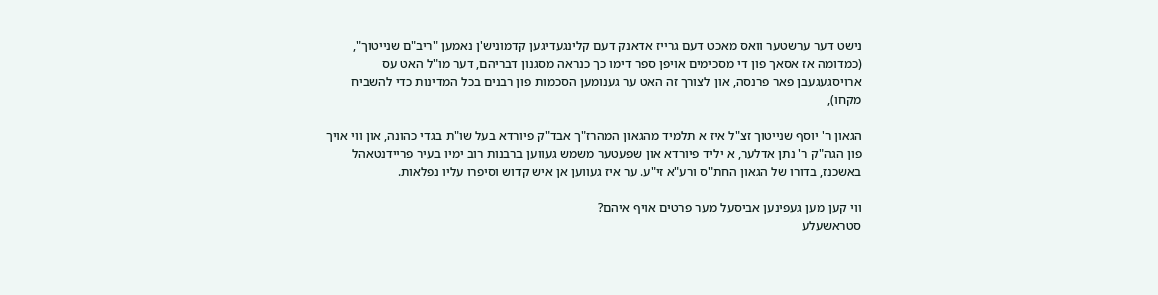נישט דער ערשטער וואס מאכט דעם גרייז אדאנק דעם קלינגעדיגען קדמוניש'ן נאמען "ריב"ם שנייטוך", (כמדומה אז אסאך פון די מסכימים אויפן ספר דימו כך כנראה מסגנון דבריהם, דער מו"ל האט עס ארויסגעגעבן פאר פרנסה, און לצורך זה האט ער גענומען הסכמות פון רבנים בכל המדינות כדי להשביח מקחו),

הגאון ר' יוסף שנייטוך זצ"ל איז א תלמיד מהגאון המהרז"ך אבד"ק פיורדא בעל שו"ת בגדי כהונה, און ווי אויך פון הגה"ק ר' נתן אדלער, א יליד פיורדא און שפעטער משמש געווען ברבנות רוב ימיו בעיר פריידנטאהל באשכנז, בדורו של הגאון החת"ס ורע"א זי"ע. ער איז געווען אן איש קדוש וסיפרו עליו נפלאות.

ווי קען מען געפינען אביסעל מער פרטים אויף איהם?
סטראשעלע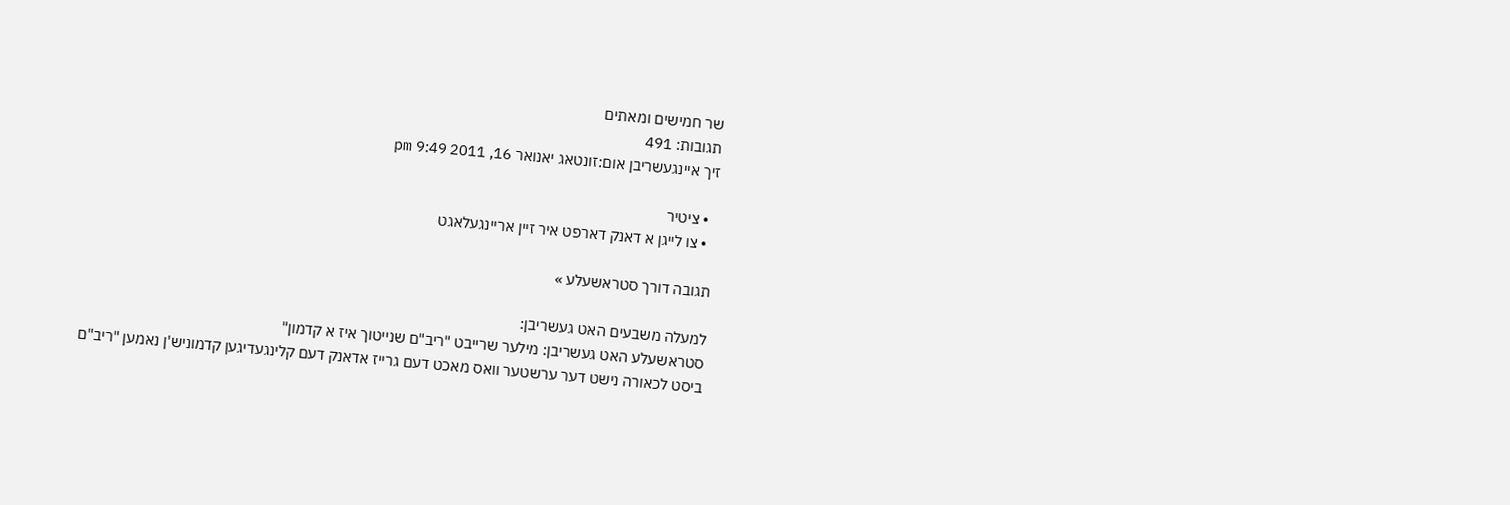שר חמישים ומאתים
תגובות: 491
זיך איינגעשריבן אום:זונטאג יאנואר 16, 2011 9:49 pm

  • ציטיר
  • צו לייגן א דאנק דארפט איר זיין אריינגעלאגט

תגובה דורך סטראשעלע »

למעלה משבעים האט געשריבן:
סטראשעלע האט געשריבן: מילער שרייבט "ריב"ם שנייטוך איז א קדמון"
ביסט לכאורה נישט דער ערשטער וואס מאכט דעם גרייז אדאנק דעם קלינגעדיגען קדמוניש'ן נאמען "ריב"ם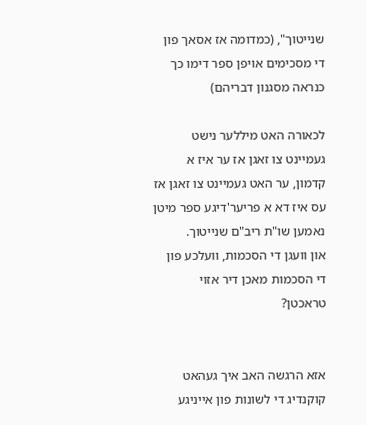שנייטוך", (כמדומה אז אסאך פון די מסכימים אויפן ספר דימו כך כנראה מסגנון דבריהם)

לכאורה האט מיללער נישט געמיינט צו זאגן אז ער איז א קדמון, ער האט געמיינט צו זאגן אז עס איז דא א פריער'דיגע ספר מיטן נאמען שו"ת ריב"ם שנייטוך.
און וועגן די הסכמות, וועלכע פון די הסכמות מאכן דיר אזוי טראכטן?


אזא הרגשה האב איך געהאט קוקנדיג די לשונות פון אייניגע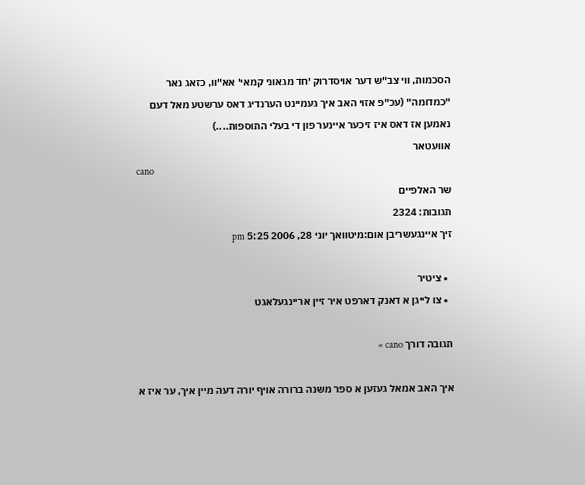הסכמות, ווי צב"ש דער אויסדרוק 'חד מגאוני קמאי' אא"וו, כזאג נאר "כמדומה" (עכ"פ אזוי האב איך געמיינט הערנדיג דאס ערשטע מאל דעם נאמען אז דאס איז זיכער איינער פון די בעלי התוספות....)
אוועטאר
cano
שר האלפיים
תגובות: 2324
זיך איינגעשריבן אום:מיטוואך יוני 28, 2006 5:25 pm

  • ציטיר
  • צו לייגן א דאנק דארפט איר זיין אריינגעלאגט

תגובה דורך cano »

איך האב אמאל געזען א ספר משנה ברורה אויף יורה דעה מיין איך, ער איז א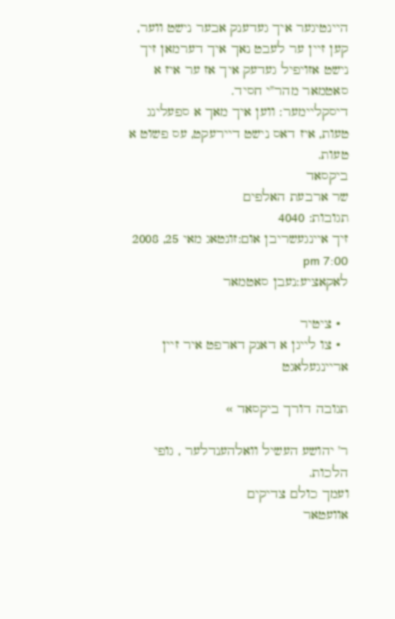היינטיגער איך געדענק אבער נישט ווער, קען זיין ער לעבט נאך איך דערמאן זיך נישט אזויפיל געדעק איך אז ער איז א סאטמאר מהר"י חסיד.
דיסקליימער: ווען איך מאך א ספעלינג טעות, איז דאס נישט דיירעקט, עס פשוט א טעות.
ביקסאד
שר ארבעת האלפים
תגובות: 4040
זיך איינגעשריבן אום:זונטאג מאי 25, 2008 7:00 pm
לאקאציע:נעבן סאטמאר

  • ציטיר
  • צו לייגן א דאנק דארפט איר זיין אריינגעלאגט

תגובה דורך ביקסאד »

ר' יהושע העשיל וואלהענדלער , גופי הלכות.
ועמך כולם צדיקים
אוועטאר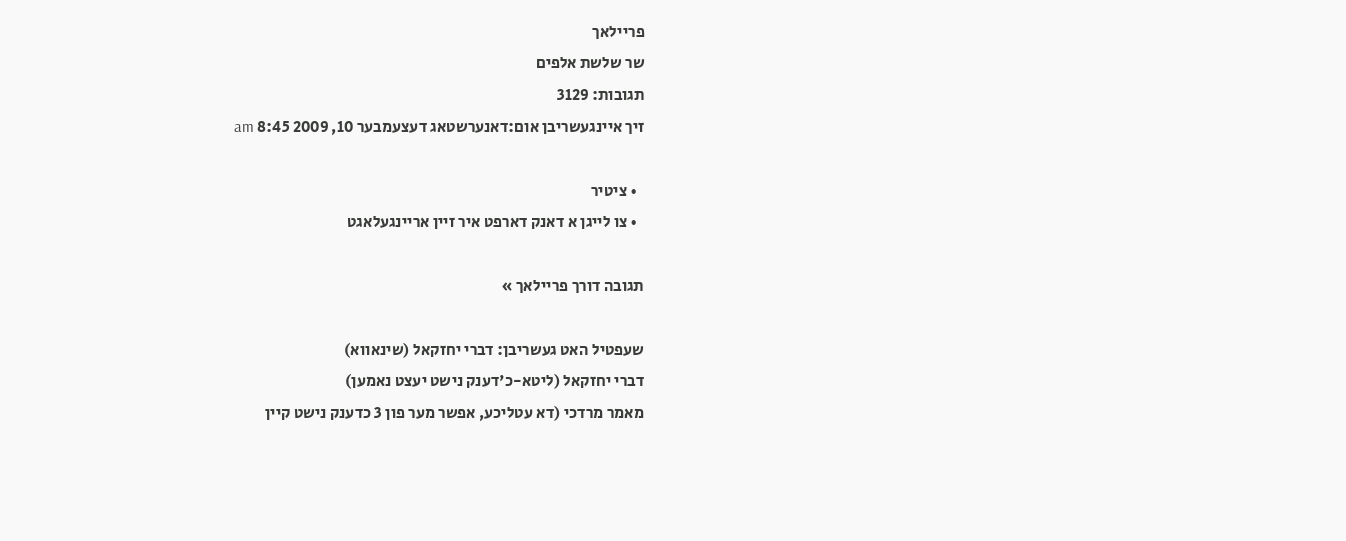פריילאך
שר שלשת אלפים
תגובות: 3129
זיך איינגעשריבן אום:דאנערשטאג דעצעמבער 10, 2009 8:45 am

  • ציטיר
  • צו לייגן א דאנק דארפט איר זיין אריינגעלאגט

תגובה דורך פריילאך »

שעפטיל האט געשריבן: דברי יחזקאל (שינאווא)
דברי יחזקאל (ליטא-כ'דענק נישט יעצט נאמען)
מאמר מרדכי (דא עטליכע, אפשר מער פון 3 כדענק נישט קיין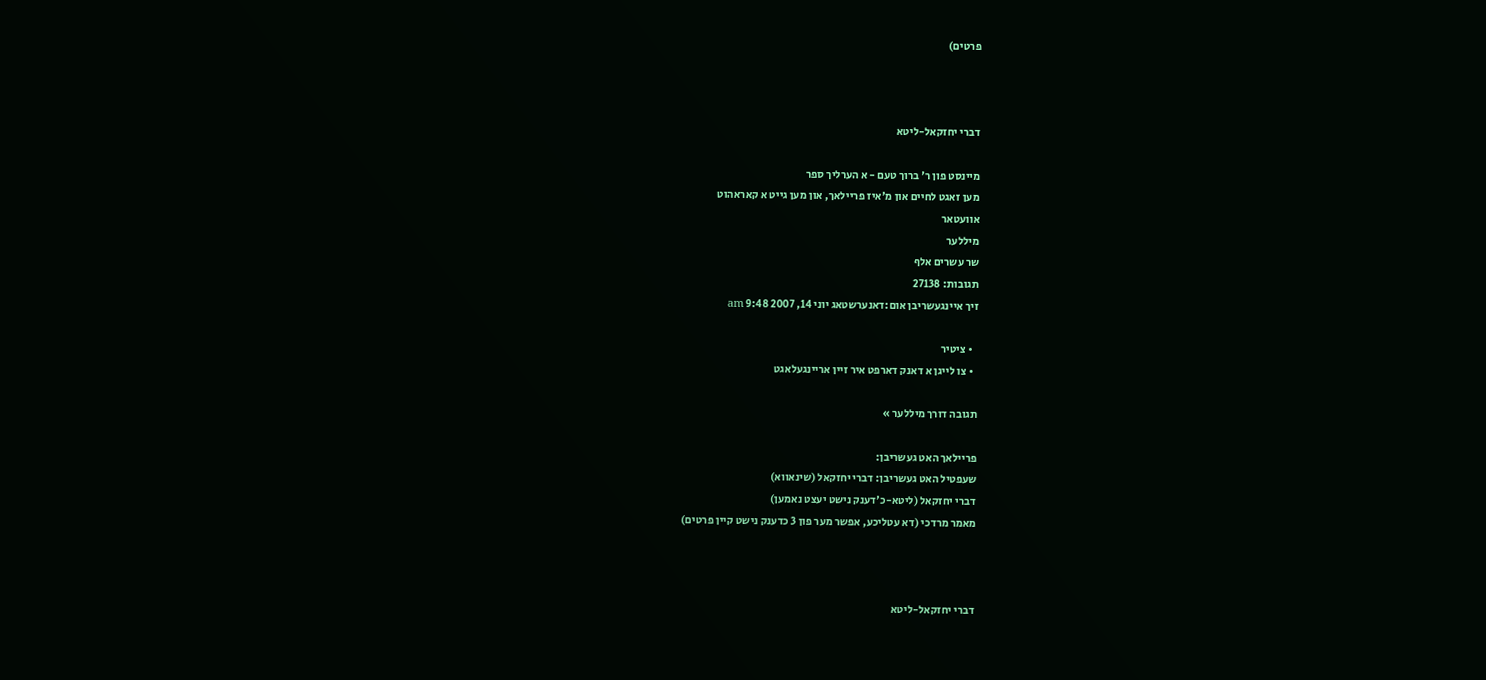פרטים)



דברי יחזקאל-ליטא

מיינסט פון ר' ברוך טעם - א הערליך ספר
מען זאגט לחיים און מ'איז פריילאך, און מען גייט א קאראהוט
אוועטאר
מיללער
שר עשרים אלף
תגובות: 27138
זיך איינגעשריבן אום:דאנערשטאג יוני 14, 2007 9:48 am

  • ציטיר
  • צו לייגן א דאנק דארפט איר זיין אריינגעלאגט

תגובה דורך מיללער »

פריילאך האט געשריבן:
שעפטיל האט געשריבן: דברי יחזקאל (שינאווא)
דברי יחזקאל (ליטא-כ'דענק נישט יעצט נאמען)
מאמר מרדכי (דא עטליכע, אפשר מער פון 3 כדענק נישט קיין פרטים)



דברי יחזקאל-ליטא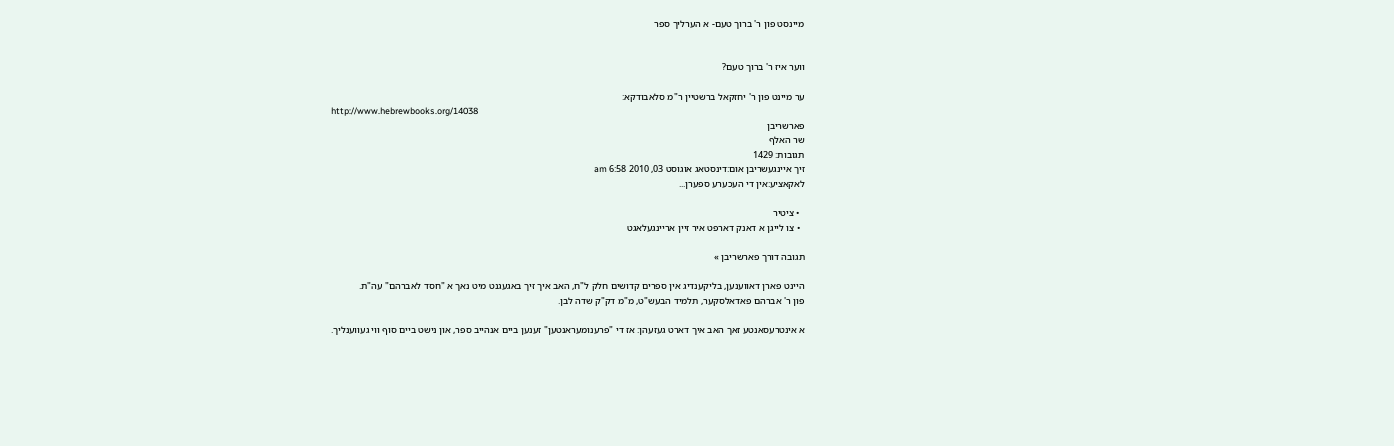מיינסט פון ר' ברוך טעם- א הערליך ספר


ווער איז ר' ברוך טעם?

ער מיינט פון ר' יחזקאל ברשטיין ר"מ סלאבודקא:
http://www.hebrewbooks.org/14038
פארשריבן
שר האלף
תגובות: 1429
זיך איינגעשריבן אום:דינסטאג אוגוסט 03, 2010 6:58 am
לאקאציע:אין די העכערע ספערן...

  • ציטיר
  • צו לייגן א דאנק דארפט איר זיין אריינגעלאגט

תגובה דורך פארשריבן »

היינט פארן דאווענען, בליקענדיג אין ספרים קדושים חלק ל"ח, האב איך זיך באגעגנט מיט נאך א "חסד לאברהם" עה"ת.
פון ר' אברהם פאדאלסקער, תלמיד הבעש"ט, מ"מ דק"ק שדה לבן.

א אינטרעסאנטע זאך האב איך דארט געזעהן: אז די "פרענומעראנטען" זענען ביים אנהייב ספר, און נישט ביים סוף ווי געווענליך.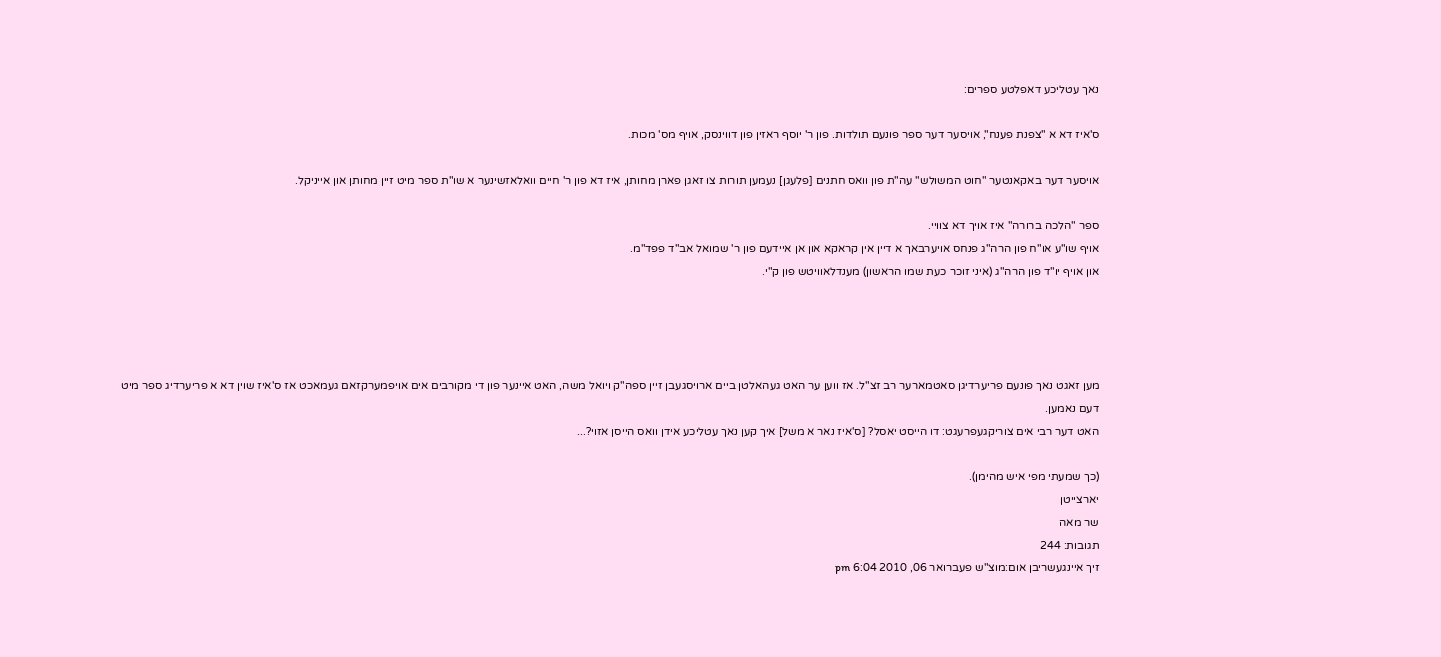נאך עטליכע דאפלטע ספרים:

ס'איז דא א "צפנת פענח", אויסער דער ספר פונעם תולדות. פון ר' יוסף ראזין פון דווינסק, אויף מס' מכות.

אויסער דער באקאנטער "חוט המשולש" עה"ת פון וואס חתנים [פלעגן] נעמען תורות צו זאגן פארן מחותן, איז דא פון ר' חיים וואלאזשינער א שו"ת ספר מיט זיין מחותן און אייניקל.

ספר "הלכה ברורה" איז אויך דא צוויי.
אויף שו"ע או"ח פון הרה"ג פנחס אויערבאך א דיין אין קראקא און אן איידעם פון ר' שמואל אב"ד פפד"מ.
און אויף יו"ד פון הרה"ג (איני זוכר כעת שמו הראשון) מענדלאוויטש פון ק"י.




מען זאגט נאך פונעם פריערדיגן סאטמארער רב זצ"ל. אז ווען ער האט געהאלטן ביים ארויסגעבן זיין ספה"ק ויואל משה, האט איינער פון די מקורבים אים אויפמערקזאם געמאכט אז ס'איז שוין דא א פריערדיג ספר מיט דעם נאמען.
האט דער רבי אים צוריקגעפרעגט: דו הייסט יאסל? [ס'איז נאר א משל] איך קען נאך עטליכע אידן וואס הייסן אזוי?...

(כך שמעתי מפי איש מהימן).
יארצייטן
שר מאה
תגובות: 244
זיך איינגעשריבן אום:מוצ"ש פעברואר 06, 2010 6:04 pm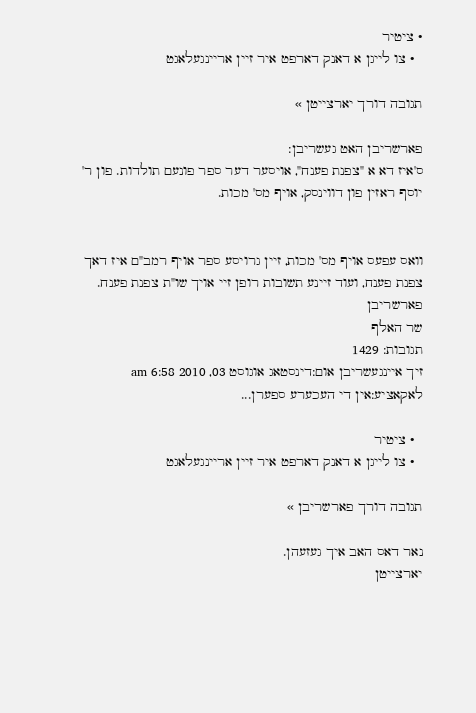• ציטיר
  • צו לייגן א דאנק דארפט איר זיין אריינגעלאגט

תגובה דורך יארצייטן »

פארשריבן האט געשריבן:
ס'איז דא א "צפנת פענח", אויסער דער ספר פונעם תולדות. פון ר' יוסף ראזין פון דווינסק, אויף מס' מכות.


וואס עפעס אויף מס' מכות, זיין גרויסע ספר אויף רמב"ם איז דאך צפנת פענח, ועוד זיינע תשובות רופן זיי אויך שו"ת צפנת פענח.
פארשריבן
שר האלף
תגובות: 1429
זיך איינגעשריבן אום:דינסטאג אוגוסט 03, 2010 6:58 am
לאקאציע:אין די העכערע ספערן...

  • ציטיר
  • צו לייגן א דאנק דארפט איר זיין אריינגעלאגט

תגובה דורך פארשריבן »

נאר דאס האב איך געזעהן.
יארצייטן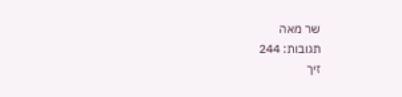שר מאה
תגובות: 244
זיך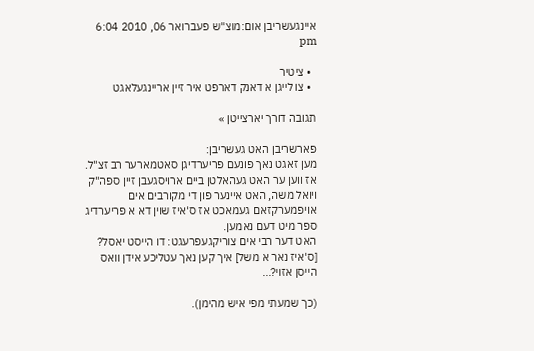איינגעשריבן אום:מוצ"ש פעברואר 06, 2010 6:04 pm

  • ציטיר
  • צו לייגן א דאנק דארפט איר זיין אריינגעלאגט

תגובה דורך יארצייטן »

פארשריבן האט געשריבן:
מען זאגט נאך פונעם פריערדיגן סאטמארער רב זצ"ל. אז ווען ער האט געהאלטן ביים ארויסגעבן זיין ספה"ק ויואל משה, האט איינער פון די מקורבים אים אויפמערקזאם געמאכט אז ס'איז שוין דא א פריערדיג ספר מיט דעם נאמען.
האט דער רבי אים צוריקגעפרעגט: דו הייסט יאסל? [ס'איז נאר א משל] איך קען נאך עטליכע אידן וואס הייסן אזוי?...

(כך שמעתי מפי איש מהימן).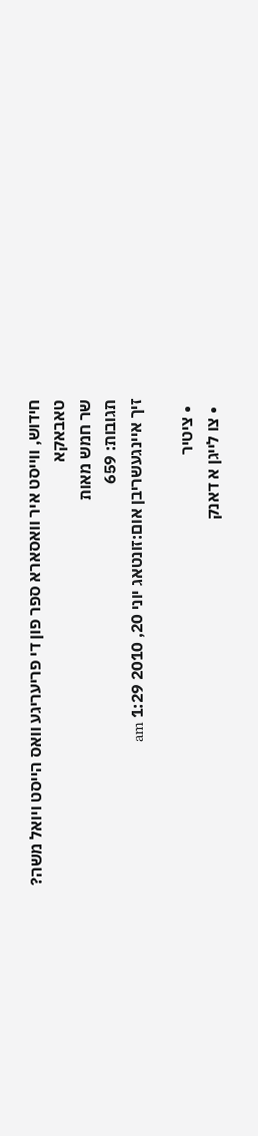חידוש, ווייסט איר וואסארא ספר פון די פריעריגע וואס הייסט ויואל משה?
טאבאקא
שר חמש מאות
תגובות: 659
זיך איינגעשריבן אום:זונטאג יוני 20, 2010 1:29 am

  • ציטיר
  • צו לייגן א דאנק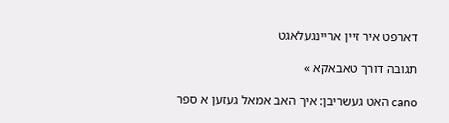דארפט איר זיין אריינגעלאגט

תגובה דורך טאבאקא »

cano האט געשריבן: איך האב אמאל געזען א ספר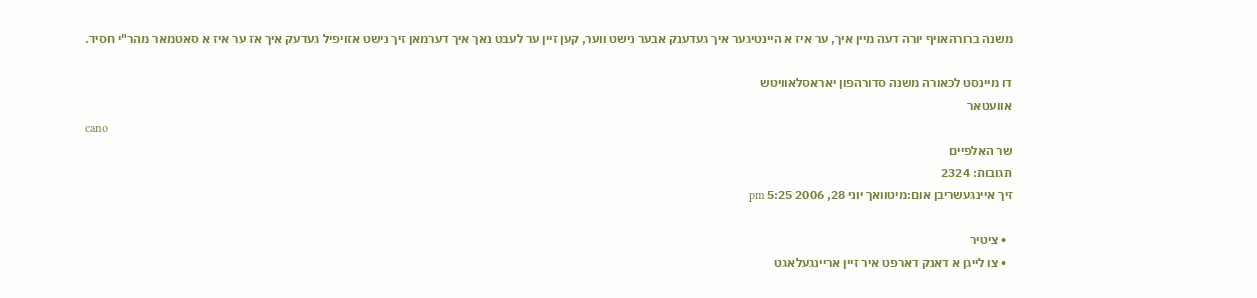משנה ברורהאויף יורה דעה מיין איך, ער איז א היינטיגער איך געדענק אבער נישט ווער, קען זיין ער לעבט נאך איך דערמאן זיך נישט אזויפיל געדעק איך אז ער איז א סאטמאר מהר"י חסיד.

דו מיינסט לכאורה משנה סדורהפון יאראסלאוויטש
אוועטאר
cano
שר האלפיים
תגובות: 2324
זיך איינגעשריבן אום:מיטוואך יוני 28, 2006 5:25 pm

  • ציטיר
  • צו לייגן א דאנק דארפט איר זיין אריינגעלאגט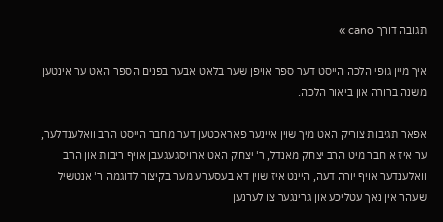תגובה דורך cano »

איך מיין גופי הלכה הייסט דער ספר אויפן שער בלאט אבער בפנים הספר האט ער אינטען משנה ברורה און ביאור הלכה.

אפאר תגיבות צוריק האט מיך שוין איינער פאראכטען דער מחבר הייסט הרב וואלענדלער, ער איז א חבר מיט הרב יצחק מאנדל, ר' יצחק האט ארויסגעגעבן אויף ריבות און הרב וואלענדער אויף יורה דעה, היינט איז שוין דא בעסערע מער בקיצור לדוגמה ר' אנטשיל שעהר אין נאך עטליכע און גרינגער צו לערנען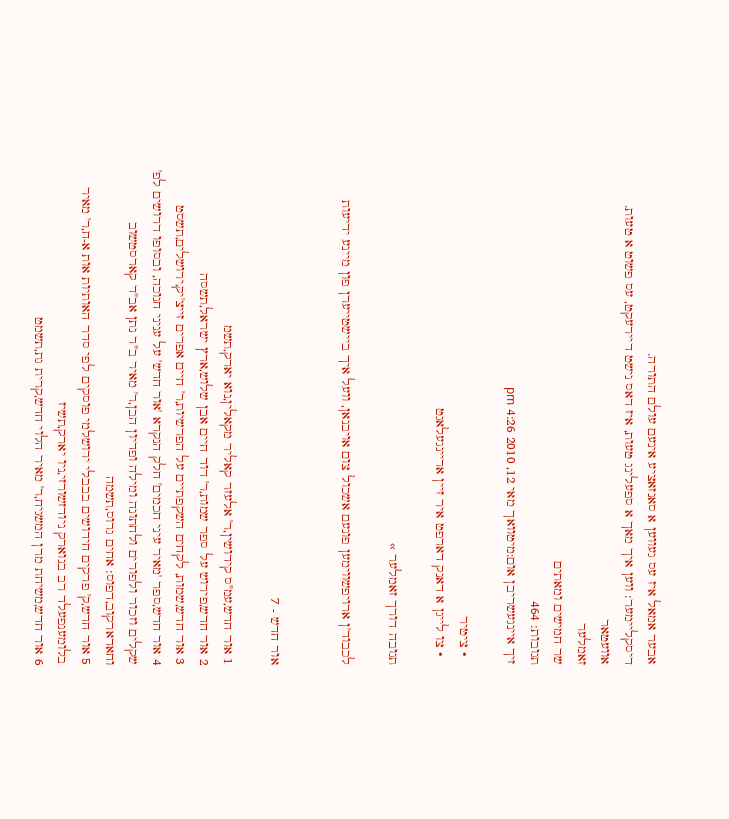אבער אמאל איז עס געווען א סאנזאציע אינעם עולם התורה.
דיסקליימער: ווען איך מאך א ספעלינג טעות, איז דאס נישט דיירעקט, עס פשוט א טעות.
אוועטאר
זאמלער
שר חמישים ומאתים
תגובות: 464
זיך איינגעשריבן אום:מיטוואך מאי 12, 2010 4:26 pm

  • ציטיר
  • צו לייגן א דאנק דארפט איר זיין אריינגעלאגט

תגובה דורך זאמלער »

לכבוד'ן ארויפשווימען פונעם אשכול צום אויבנאן, וועל איך ביישטייערן פון מיינע ידיעות


אור חדש - 7

1 אור חדש,עמ"ס קידושין,ר' אלעזר קאליר מקאלין,נוא יארק,תשמ
2 אור חדש,פירוש על ספר שמות,ר' דוד חיים אבן שלוש,ארץ ישראל,תשסה
3 אור חדש,שמות, לקחים השקפתיים על הפרשיות,ר' חיים אפרים זייצ'יק,ירושלים,תשסט
4 אור חדש,ספר 'מאיר עיני חכמים' חלק הנקרא 'אור חדש' על עניני חנוכה, ובסופו דרושים לפ' שקלים וזכור ולפורים ולחתונה ומילה ופדיון הבן,ר' מאיר ב"ר נתן אב"ד קארסטשוב וחאדארקוב,דפוס: אחים גרוס,תשמה
5 אור חדש,ק' פרקים חידושים בבבלי ירושלמי פוסקים לפי סדר האותיות אות א-ח,ר' מאיר בלומענפעלד רב בנוארק ניודזשורזי,ניו יארק,תשיז
6 אור חדש,משיחת מרן המשגיח,ר' מאיר הלוי חדש,קרית גת,תשמט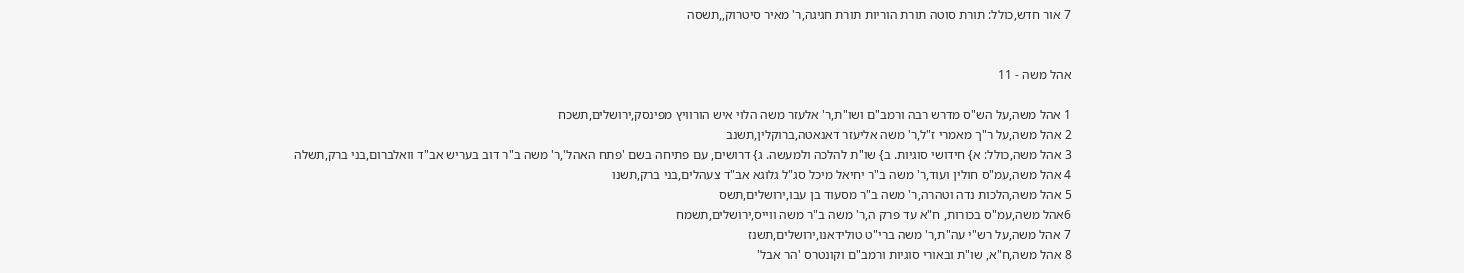7 אור חדש,כולל: תורת סוטה תורת הוריות תורת חגיגה,ר' מאיר סיטרוק,,תשסה


אהל משה - 11

1 אהל משה,על הש"ס מדרש רבה ורמב"ם ושו"ת,ר' אלעזר משה הלוי איש הורוויץ מפינסק,ירושלים,תשכח
2 אהל משה,על ר"ך מאמרי ז"ל,ר' משה אליעזר דאנאטה,ברוקלין,תשנב
3 אהל משה,כולל: א} חידושי סוגיות. ב} שו"ת להלכה ולמעשה. ג} דרושים, עם פתיחה בשם 'פתח האהל',ר' משה ב"ר דוב בעריש אב"ד וואלברום,בני ברק,תשלה
4 אהל משה,עמ"ס חולין ועוד,ר' משה ב"ר יחיאל מיכל סג"ל גלוגא אב"ד צעהלים,בני ברק,תשנו
5 אהל משה,הלכות נדה וטהרה,ר' משה ב"ר מסעוד בן עבו,ירושלים,תשס
6אהל משה,עמ"ס בכורות, ח"א עד פרק ה,ר' משה ב"ר משה ווייס,ירושלים,תשמח
7 אהל משה,על רש"י עה"ת,ר' משה ברי"ט טולידאנו,ירושלים,תשנז
8 אהל משה,ח"א, שו"ת ובאורי סוגיות ורמב"ם וקונטרס 'הר אבל'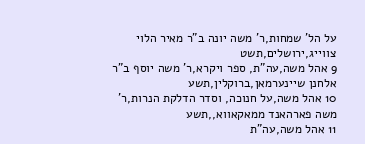על הל' שמחות,ר' משה יונה ב"ר מאיר הלוי צווייג,ירושלים,תשט
9 אהל משה,עה"ת, ספר ויקרא,ר' משה יוסף ב"ר אלחנן שיינערמאן,ברוקלין,תשע
10 אהל משה,על חנוכה, וסדר הדלקת הנרות,ר' משה פארהאנד ממאקאווא,,תשע
11 אהל משה,עה"ת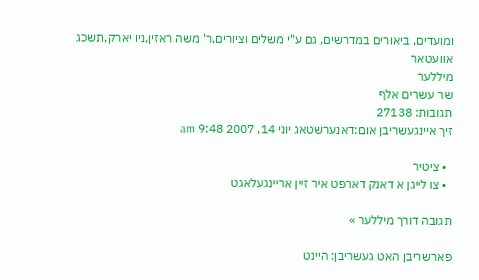ומועדים, ביאורים במדרשים, גם ע"י משלים וציורים,ר' משה ראזין,ניו יארק,תשכג
אוועטאר
מיללער
שר עשרים אלף
תגובות: 27138
זיך איינגעשריבן אום:דאנערשטאג יוני 14, 2007 9:48 am

  • ציטיר
  • צו לייגן א דאנק דארפט איר זיין אריינגעלאגט

תגובה דורך מיללער »

פארשריבן האט געשריבן: היינט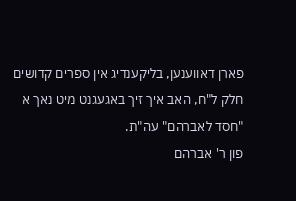פארן דאווענען, בליקענדיג אין ספרים קדושים חלק ל"ח, האב איך זיך באגעגנט מיט נאך א "חסד לאברהם" עה"ת.
פון ר' אברהם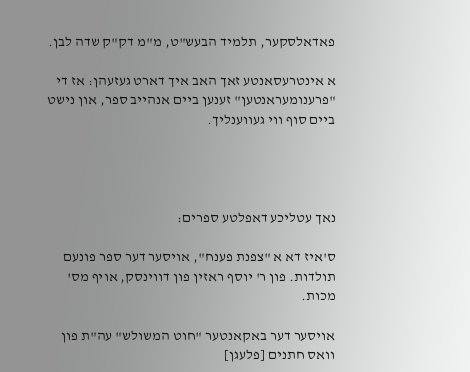פאדאלסקער, תלמיד הבעש"ט, מ"מ דק"ק שדה לבן.

א אינטרעסאנטע זאך האב איך דארט געזעהן: אז די "פרענומעראנטען" זענען ביים אנהייב ספר, און נישט ביים סוף ווי געווענליך.




נאך עטליכע דאפלטע ספרים:

ס'איז דא א "צפנת פענח", אויסער דער ספר פונעם תולדות. פון ר' יוסף ראזין פון דווינסק, אויף מס' מכות.

אויסער דער באקאנטער "חוט המשולש" עה"ת פון וואס חתנים [פלעגן]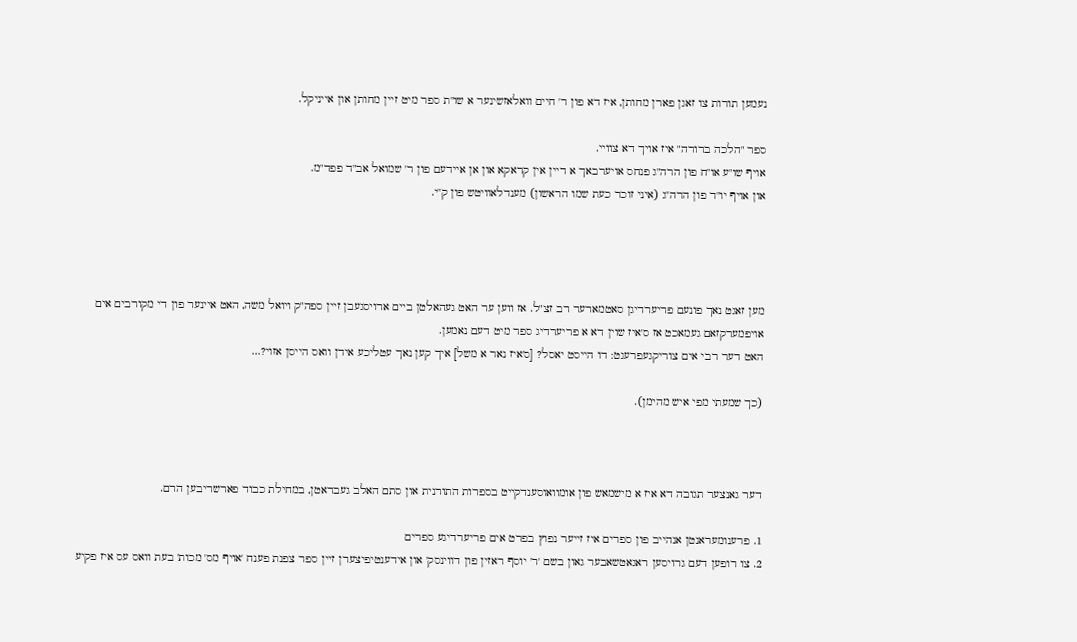נעמען תורות צו זאגן פארן מחותן, איז דא פון ר' חיים וואלאזשינער א שו"ת ספר מיט זיין מחותן און אייניקל.

ספר "הלכה ברורה" איז אויך דא צוויי.
אויף שו"ע או"ח פון הרה"ג פנחס אויערבאך א דיין אין קראקא און אן איידעם פון ר' שמואל אב"ד פפד"מ.
און אויף יו"ד פון הרה"ג (איני זוכר כעת שמו הראשון) מענדלאוויטש פון ק"י.




מען זאגט נאך פונעם פריערדיגן סאטמארער רב זצ"ל. אז ווען ער האט געהאלטן ביים ארויסגעבן זיין ספה"ק ויואל משה, האט איינער פון די מקורבים אים אויפמערקזאם געמאכט אז ס'איז שוין דא א פריערדיג ספר מיט דעם נאמען.
האט דער רבי אים צוריקגעפרעגט: דו הייסט יאסל? [ס'איז נאר א משל] איך קען נאך עטליכע אידן וואס הייסן אזוי?...

(כך שמעתי מפי איש מהימן).



דער גאנצער תגובה דא איז א מישמאש פון אומוואוסענדקייט בספרות התורנית און סתם האלב געבראטן, במחילת כבוד פארשריבען הרם.

1. פרענומעראנטן אנהייב פון ספרים איז זייער נפוץ בפרט אים פריערדיגע ספרים
2. צו רופען דעם גרויסען ראגאטשאבער גאון בשם 'ר' יוסף ראזין פון דווינסק' און אידענטיפיצערן זיין ספר צפנת פענח 'אויף מס' מכות' בעת וואס עס איז פקיע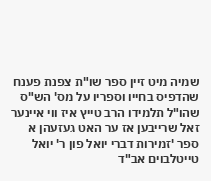שמיה מיט זיין ספר שו"ת צפנת פענח שהדפיס בחייו וספריו על מס' הש"ס שהו"ל תלמידו הרב טייץ איז ווי איינער זאל שרייבען אז ער האט געזעהן א ספר 'זמירות דברי יואל פון ר' יואל טייטלבוים אב"ד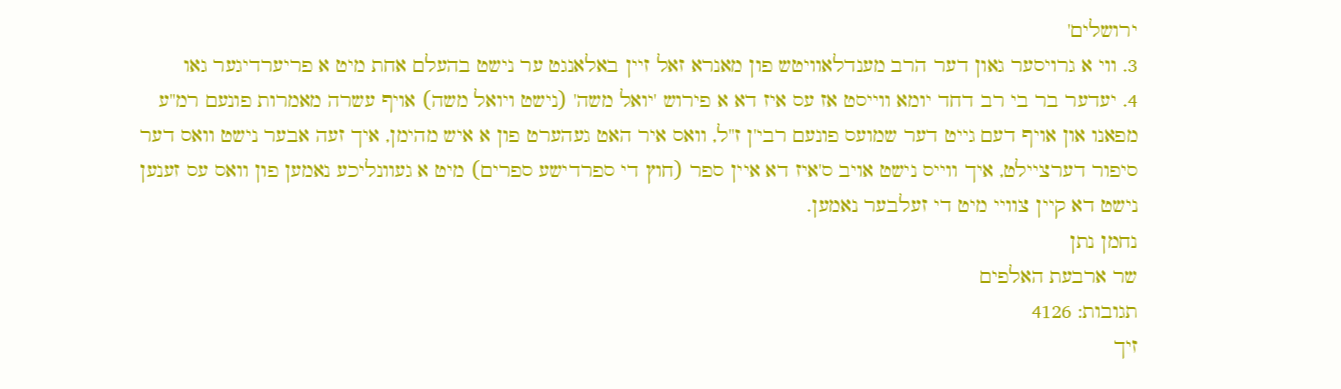ירושלים'
3. ווי א גרויסער גאון דער הרב מענדלאוויטש פון מאנרא זאל זיין באלאנגט ער נישט בהעלם אחת מיט א פריערדיגער גאו
4. יעדער בר בי רב דחד יומא ווייסט אז עס איז דא א פירוש 'יואל משה' (נישט ויואל משה) אויף עשרה מאמרות פונעם רמ"ע מפאנו און אויף דעם גייט דער שמועס פונעם רבי'ן ז"ל, וואס איר האט געהערט פון א איש מהימן, איך זעה אבער נישט וואס דער סיפור דערציילט, איך ווייס נישט אויב ס'איז דא איין ספר (חוץ די ספרדישע ספרים) מיט א געוונליכע נאמען פון וואס עס זענען נישט דא קיין צוויי מיט די זעלבער נאמען.
נחמן נתן
שר ארבעת האלפים
תגובות: 4126
זיך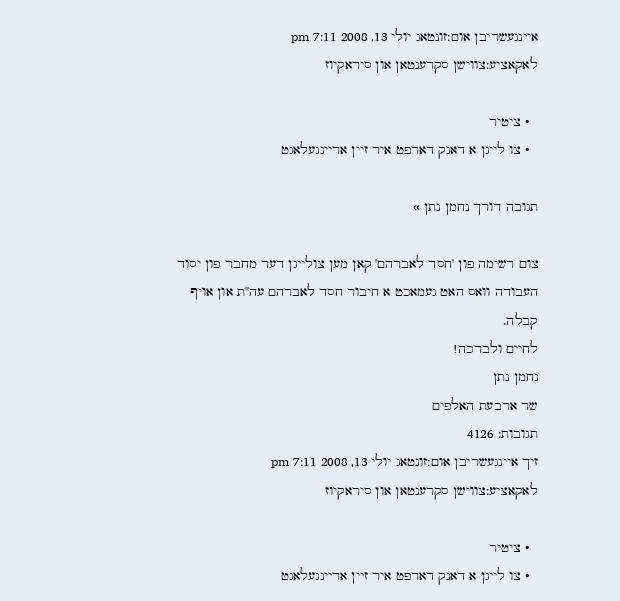איינגעשריבן אום:זונטאג יולי 13, 2008 7:11 pm
לאקאציע:צווישן סקרענטאן און סיראקיוז

  • ציטיר
  • צו לייגן א דאנק דארפט איר זיין אריינגעלאגט

תגובה דורך נחמן נתן »

צום רשימה פון 'חסד לאברהם' קאן מען צולייגן דער מחבר פון יסוד העבודה וואס האט געמאכט א חיבור חסד לאברהם עה"ת און אויף קבלה.
לחיים ולברכה!
נחמן נתן
שר ארבעת האלפים
תגובות: 4126
זיך איינגעשריבן אום:זונטאג יולי 13, 2008 7:11 pm
לאקאציע:צווישן סקרענטאן און סיראקיוז

  • ציטיר
  • צו לייגן א דאנק דארפט איר זיין אריינגעלאגט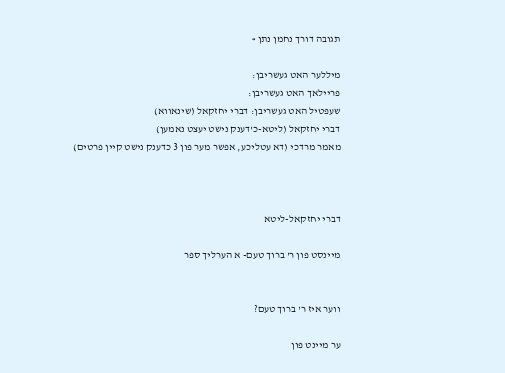תגובה דורך נחמן נתן »

מיללער האט געשריבן:
פריילאך האט געשריבן:
שעפטיל האט געשריבן: דברי יחזקאל (שינאווא)
דברי יחזקאל (ליטא-כ'דענק נישט יעצט נאמען)
מאמר מרדכי (דא עטליכע, אפשר מער פון 3 כדענק נישט קיין פרטים)



דברי יחזקאל-ליטא

מיינסט פון ר' ברוך טעם- א הערליך ספר


ווער איז ר' ברוך טעם?

ער מיינט פון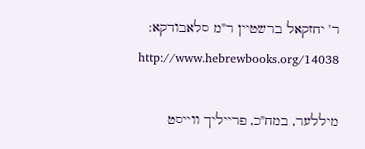ר' יחזקאל ברשטיין ר"מ סלאבודקא:
http://www.hebrewbooks.org/14038

מיללער, במח"כ, פרייליך ווייסט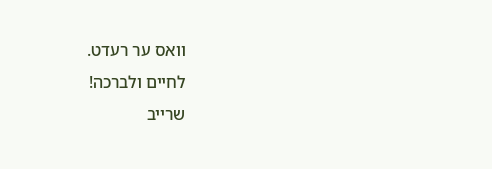וואס ער רעדט.
לחיים ולברכה!
שרייב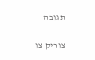תגובה

צוריק צו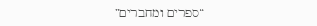“ספרים ומחברים”